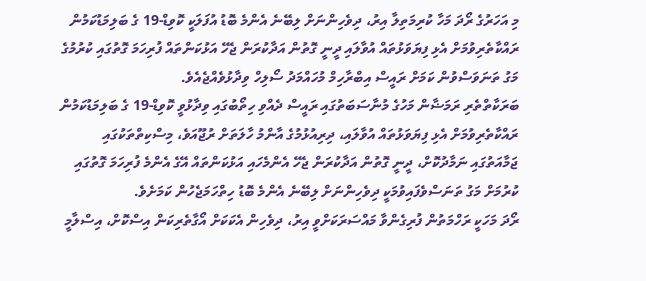މި އަހަރުގެ ރޯދަ މަހާ ކުރިމަތިލާ އިރު، ދިވެހިންނަށް ލިބޭނެ އެންމެ ބޮޑު އުފަލަކީ ކޮވިޑް-19 ގެ ބަލިމަޑުކަމުން ރައްކާތެރިވުމަށް އެޅި ފިޔަވަޅުތައް އުވާލައި ދީނީ ގޮތުން އަދާކުރަން ޖެހޭ އަޅުކަންތައް ފުރިހަމަ ގޮތުގައި ކުރުމުގެ މަގު ތަނަވަސްވުން ކަމަށް ރައީސް އިބްރާހިމް މުހައްމަދު ސޯލިހް ވިދާޅުވެއްޖެއެވެ.
ބަރަކާތްތެރި ރަމަޟާން މަހުގެ މުނާސަބަތުގައި ރައީސް ދެއްވި ހިތޯބުގައި ވިދާޅުވީ ކޮވިޑް-19 ގެ ބަލިމަޑުކަމުން ރައްކާތެރިވުމަށް އެޅި ފިޔަވަޅުތައް އުވާލައި، ދިރިއުޅުމުގެ އާންމު ހާލަތަށް ރުޖޫއަވެ، މިސްކިތްތަކުގައި ޖަމާއަތުގައި ނަމާދުކޮށް، ދީނީ ގޮތުން އަދާކުރަން ޖެހޭ އެންމެހައި އަޅުކަންތައް އޭގެ އެންމެ ފުރިހަމަ ގޮތުގައި ކުރުމަށް މަގު ތަނަސްވެފައިވުމަކީ ދިވެހިންނަށް ލިބޭނެ އެންމެ ބޮޑު ހިތްހަމަޖެހުން ކަމަށެވެ.
ރޯދަ މަހަކީ ރަހްމަތުން ފުރިގެންވާ މައްސަރަކަށްވީ އިރު، ދިވެހިން އެކަކަށް އޯގާތެރިކަން އިސްކޮށް، އިސްލާމީ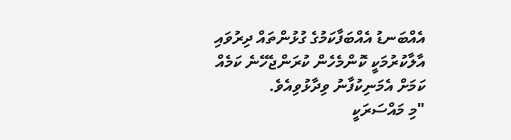އެއްބަނޑު އެއްބަފާކަމުގެ ގުޅުންތައް ދިރުވައި އާލާކުރުމަކީ ކޮންމެހެން ކުރަންޖެހޭނެ ކަމެއް ކަމަށް އެމަނިކުފާނު ވިދާޅުވިއެވެ.
"މި މައްސަރަކީ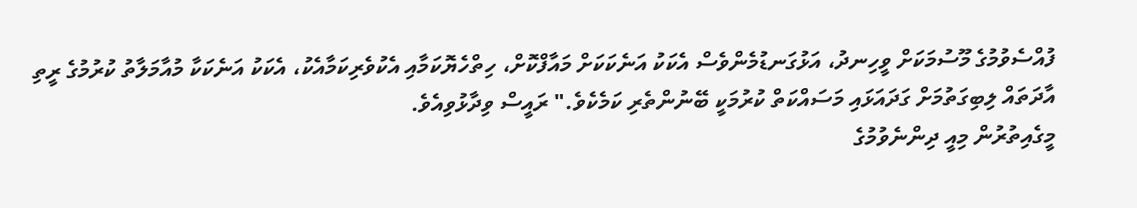ފުއްސެވުމުގެ މޫސުމަކަށް ވީހިނދު، އަޅުގަނޑުމެންވެސް އެކަކު އަނެކަކަށް މައާފްކޮށް، ހިތްހެޔޮކަމާއި އެކުވެރިކަމާއެކު، އެކަކު އަނެކަކާ މުއާމަލާތު ކުރުމުގެ ރީތި އާދަތައް ލިބިގަތުމަށް ގަދައަޅައި މަސައްކަތް ކުރުމަކީ ބޭނުންތެރި ކަމެކެވެ." ރައީސް ވިދާޅުވިއެވެ.
މީގެއިތުރުން މިއީ ދިންނެވުމުގެ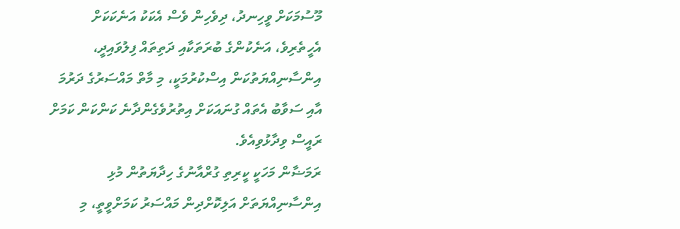މޫސުމަކަށް ވީހިނދު، ދިވެހިން ވެސް އެކަކު އަނެކަކަށް އެހީތެރިވެ، އަނެކުންގެ ބުރަތަކާއި ދަތިތައް ފިލުވައިދީ، އިންސާނިއްޔަތުކަން އިސްކުރުމަކީ، މި މާތް މައްސަރުގެ ދަރުމަ އާއި ސަވާބު އެތައް ގުނައަކަށް އިތުރުވެގެންދާނެ ކަންކަން ކަމަށް ރައީސް ވިދާޅުވިއެވެ.
ރަމަޟާން މަހަކީ ކީރިތި ގުރްއާނުގެ ހިދާޔަތުން މުޅި އިންސާނިއްޔަތަށް އަލިކޮށްދިން މައްސަރު ކަމަށްވީތީ، މި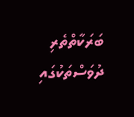ބަރަކާތްތެރި ދުވަސްތަކުގައި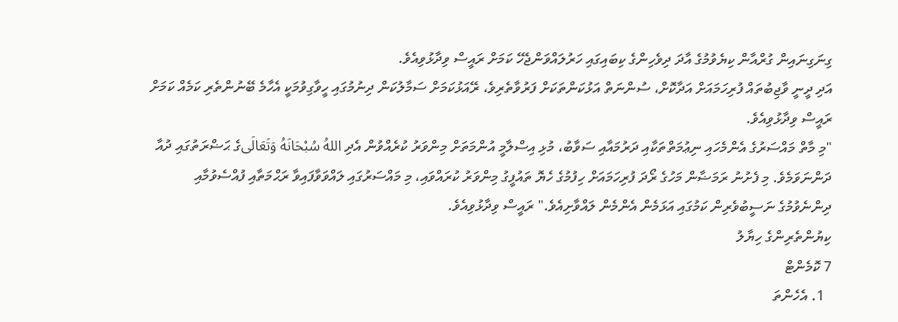ގިނަގިނައިން ގުރްއާން ކިޔެވުމުގެ އާދަ ދިވެހިންގެ ކިބައިގައި ހަރުލައްވަންޖެހޭ ކަމަށް ރައީސް ވިދާޅުވިއެވެ.
އަދި ދީނީ ވާޖިބުތައް ފުރިހަމައަށް އަދާކޮށް، ސުންނަތް އަޅުކަންތަކަށް ފަރުވާތެރިވެ، ރޭއަޅުކަމަށް ސަމާލުކަން ދިނުމުގައި ހީވާގިވުމަކީ އެހާމެ ބޭނުންތެރި ކަމެއް ކަމަށް ރައީސް ވިދާޅުވިއެވެ.
"މި މާތް މައްސަރުގެ އެންމެހައި ނިޢުމަތްތަކާއި ދަރުމައާއި ސަވާބު، މުޅި އިސްލާމީ އުންމަތަށް މިންވަރު ކުރެއްވުން އެދި اللهُ سُبْحَانَهُ وَتَعَالَىގެ ޙަޟްރަތުގައި ދުއާ ދަންނަވަމެވެ. މި ފެށުނު ރަމަޟާން މަހުގެ ރޯދަ ފުރިހަމައަށް ހިފުމުގެ ހެޔޮ ތައުފީގު މިންވަރު ކުރައްވައި، މި މައްސަރުގައި ލައްވަވާފައިވާ ރަޙްމަތާއި ފުއްސެވުމާއި ދިންނެވުމުގެ ނަސީބުވެރިން ކަމުގައި އަޅަމެން އެންމެން ލައްވާށިއެވެ." ރައީސް ވިދާޅުވިއެވެ.
ކިޔުންތެރިންގެ ހިޔާލު
7 ކޮމެންޓް
  1. އެހެންތަ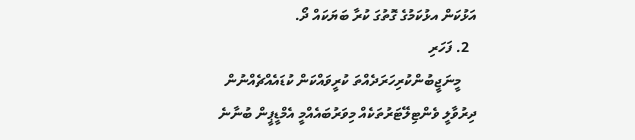އަޅުކަން އޅުކަމުގެ ގޮތުގަ ކުރާ ބަޔަކައް ދޯ.
  2. ފަހަރި
    މީނަޖީބުންކުރިހަރަދެއްތަ ކުރީވައްކަން ކުޑައެއްޗެއްނުން ދިރުވާލީ ވެންޓިލޭޓަރުތަކެއް މިވަރުބައެއްމީ އެމްޑީޕީން ބުނާނެ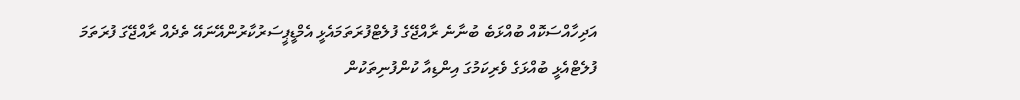އަދިހާއްސަކޮއް ބުއްޅަބެ ބުނާނެ ރާއްޖޭގެ ފުލެޓްފުރަތަމައެޅީ އެމްޑީޕީސަރުކާރުންއޭނައޭ ތެދެއް ރާއްޖޭގަ ފުރަތަމަ ފުލެޓްއެޅީ ބުއްޅަގެ ވެރިކަމުގަ އިންޑިއާ ކުންފުނިތަކުން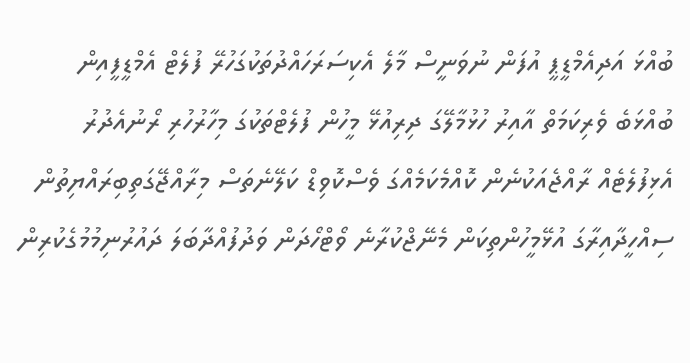ބުއްޅަ އަދިއެމްޑީޕީ އުފަން ނުވަނީސް މާލެ އެކިސަރަހައްދުތަކުގަހުރޭ ފުލެޓް އެމްޑީފީއިން ބުއްޅަބެ ވެރިކަމަތް އާއިރު ހުޅުމާލޭގަ ދިރިއުޅޭ މީހުން ފުލެޓްތަކުގަ މިހާރުހުރި ރޯނުއެދުރު އެޅިފުލެޓެއް ރާއްޖެއަކުނެން ކޮއްމެކަމެއްގަ ވެސްކޮވިޑް ކަލޭނެތަސް މިރާއްޖޭގަތިބިރައްޔިތުން ސިއްހީދާއިރާގަ އުޅޭމީހުންތިކަން މެނޭޖްކުރާނެ ވޯޓްހޯދަން ވަދުފުއްދާބަލަ ދައުރުނިމުމުގެކުރިން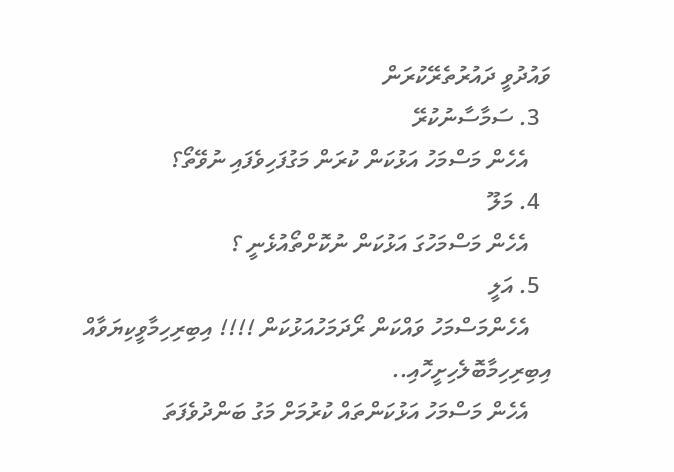ވައުދުވީ ދައުރުތެރޭކުރަން
  3. ސަމާސާނުކުރޭ
    އެހެން މަސްމަހު އަޅުކަން ކުރަން މަގުފަހިވެފައި ނުވޭތޯ؟
  4. މަލޫ
    އެހެން މަސްމަހުގަ އަޅުކަން ނުކޮށްތޯއުޅެނީ ؟
  5. އަލީ
    އެހެންމަސްމަހު ވައްކަން ރޯދަމަހުއަޅުކަން !!!! އިބިރިހިމާވީކިޔަވާއް އިބިރިހިމާބޮލެހިށީހޮއި..
    އެހެން މަސްމަހު އަޅުކަންތައް ކުރުމަށް މަގު ބަންދުވެފަތަ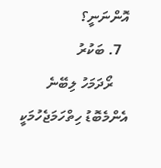އޮންނަނީ؟
  7. ބަކުރު
    ރޯދަމަހު ލިބޭނެ އެންމެބޮޑު ހިތްހަމަޖެހުމަކީ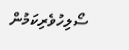ސޯލިހުވެރިކަމުން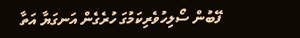ފޭބުން ސޯލިހުވެރިކަމުގަ ހުރެގެން އަނގަޔާ އަތާ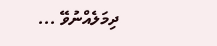ދިމަލެއްނުވޭ ...